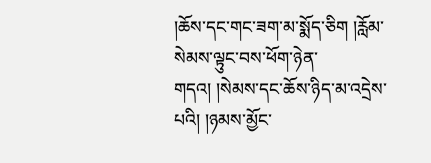།ཆོས་དང་གང་ཟག་མ་སྨོད་ཅིག །རློམ་སེམས་ལྟུང་བས་ཕོག་ཉེན་གདའ། །སེམས་དང་ཆོས་ཉིད་མ་འདྲེས་པའི། །ཉམས་མྱོང་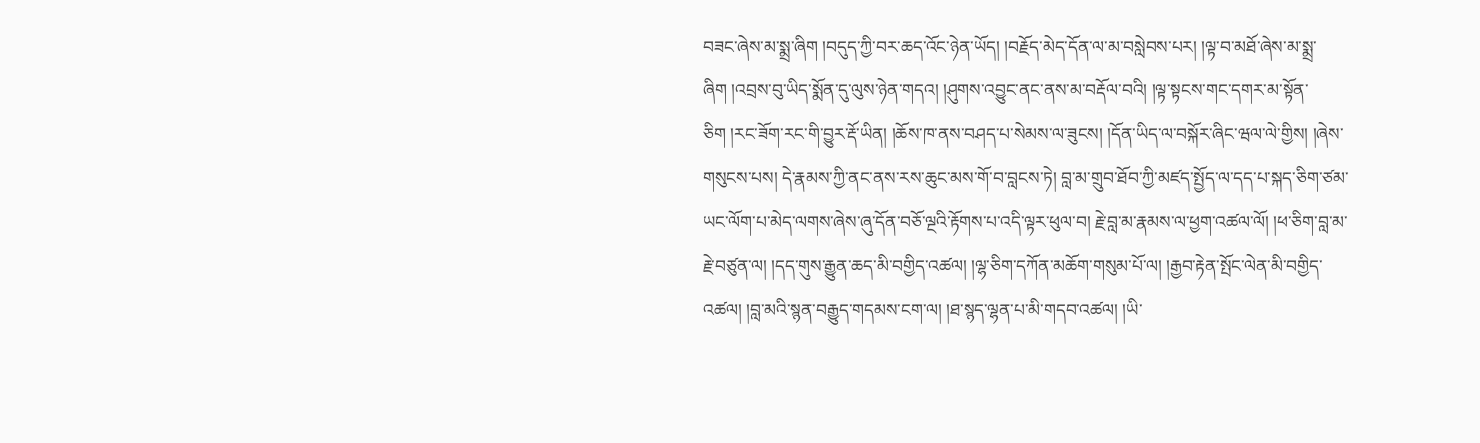བཟང་ཞེས་མ་སྨྲ་ཞིག །བདུད་ཀྱི་བར་ཆད་འོང་ཉེན་ཡོད། །བརྗོད་མེད་དོན་ལ་མ་བསླེབས་པར། །ལྟ་བ་མཐོ་ཞེས་མ་སྨྲ་ཞིག །འབྲས་བུ་ཡིད་སྨོན་དུ་ལུས་ཉེན་གདའ། །ཤུགས་འབྱུང་ནང་ནས་མ་བརྡོལ་བའི། །ལྟ་སྟངས་གང་དགར་མ་སྟོན་ཅིག །རང་ཟོག་རང་གི་བྱུར་རྡོ་ཡིན། །ཆོས་ཁ་ནས་བཤད་པ་སེམས་ལ་ཟུངས། །དོན་ཡིད་ལ་བསྐོར་ཞིང་ཝལ་ལེ་གྱིས། །ཞེས་གསུངས་པས། དེ་རྣམས་ཀྱི་ནང་ནས་རས་ཆུང་མས་གོ་བ་བླངས་ཏེ། བླ་མ་གྲུབ་ཐོབ་ཀྱི་མཛད་སྤྱོད་ལ་དད་པ་སྐད་ཅིག་ཙམ་ཡང་ལོག་པ་མེད་ལགས་ཞེས་ཞུ་དོན་བཅོ་ལྔའི་རྟོགས་པ་འདི་ལྟར་ཕུལ་བ། རྗེ་བླ་མ་རྣམས་ལ་ཕྱག་འཚལ་ལོ། །ཕ་ཅིག་བླ་མ་རྗེ་བཙུན་ལ། །དད་གུས་རྒྱུན་ཆད་མི་བགྱིད་འཚལ། །ལྷ་ཅིག་དཀོན་མཆོག་གསུམ་པོ་ལ། །རྒྱབ་རྟེན་སྤོང་ལེན་མི་བགྱིད་འཚལ། །བླ་མའི་སྙན་བརྒྱུད་གདམས་ངག་ལ། །ཐ་སྙད་ལྷན་པ་མི་གདབ་འཚལ། །ཡི་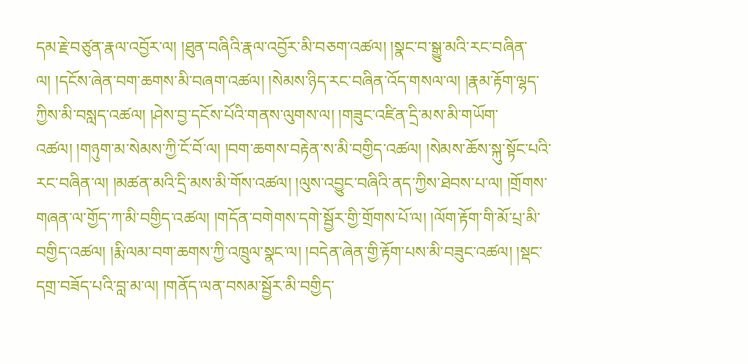དམ་རྗེ་བཙུན་རྣལ་འབྱོར་ལ། །ཐུན་བཞིའི་རྣལ་འབྱོར་མི་བཅག་འཚལ། །སྣང་བ་སྒྱུ་མའི་རང་བཞིན་ལ། །དངོས་ཞེན་བག་ཆགས་མི་བཞག་འཚལ། །སེམས་ཉིད་རང་བཞིན་འོད་གསལ་ལ། །རྣམ་རྟོག་ལྷད་ཀྱིས་མི་བསླད་འཚལ། །ཤེས་བྱ་དངོས་པོའི་གནས་ལུགས་ལ། །གཟུང་འཛིན་དྲི་མས་མི་གཡོག་འཚལ། །གཉུག་མ་སེམས་ཀྱི་ངོ་བོ་ལ། །བག་ཆགས་བརྟེན་ས་མི་བགྱིད་འཚལ། །སེམས་ཆོས་སྐུ་སྟོང་པའི་རང་བཞིན་ལ། །མཚན་མའི་དྲི་མས་མི་གོས་འཚལ། །ལུས་འབྱུང་བཞིའི་ནད་ཀྱིས་ཐེབས་པ་ལ། །གྲོགས་གཞན་ལ་གྱོད་ཀ་མི་བགྱིད་འཚལ། །གདོན་བགེགས་དགེ་སྦྱོར་གྱི་གྲོགས་པོ་ལ། །ལོག་རྟོག་གི་མོ་པྲ་མི་བགྱིད་འཚལ། །རྨི་ལམ་བག་ཆགས་ཀྱི་འཁྲུལ་སྣང་ལ། །བདེན་ཞེན་གྱི་རྟོག་པས་མི་བཟུང་འཚལ། །སྡང་དགྲ་བཟོད་པའི་བླ་མ་ལ། །གནོད་ལན་བསམ་སྦྱོར་མི་བགྱིད་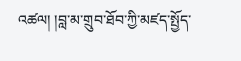འཚལ། །བླ་མ་གྲུབ་ཐོབ་ཀྱི་མཛད་སྤྱོད་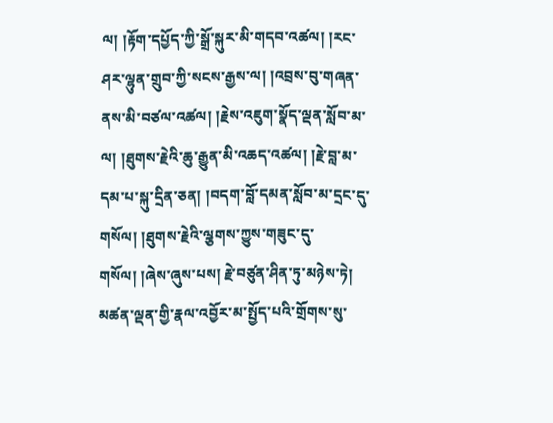ལ། །རྟོག་དཔྱོད་ཀྱི་སྒྲོ་སྐུར་མི་གདབ་འཚལ། །རང་ཤར་ལྷུན་གྲུབ་ཀྱི་སངས་རྒྱས་ལ། །འབྲས་བུ་གཞན་ནས་མི་བཙལ་འཚལ། །རྗེས་འཇུག་སྣོད་ལྡན་སློབ་མ་ལ། །ཐུགས་རྗེའི་ཆུ་རྒྱུན་མི་འཆད་འཚལ། །རྗེ་བླ་མ་དམ་པ་སྐུ་དྲིན་ཅན། །བདག་བློ་དམན་སློབ་མ་དྲང་དུ་གསོལ། །ཐུགས་རྗེའི་ལྕགས་ཀྱུས་གཟུང་དུ་གསོལ། །ཞེས་ཞུས་པས། རྗེ་བཙུན་ཤིན་ཏུ་མཉེས་ཏེ། མཚན་ལྡན་གྱི་རྣལ་འབྱོར་མ་སྤྱོད་པའི་གྲོགས་སུ་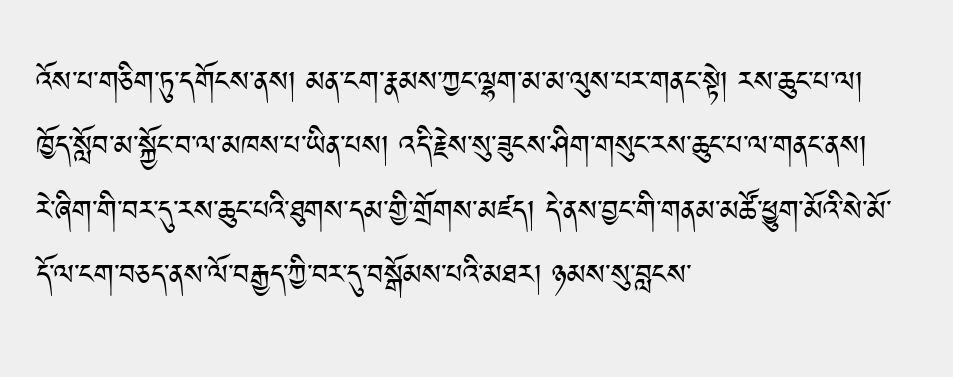འོས་པ་གཅིག་ཏུ་དགོངས་ནས། མན་ངག་རྣམས་ཀྱང་ལྷག་མ་མ་ལུས་པར་གནང་སྟེ། རས་ཆུང་པ་ལ། ཁྱོད་སློབ་མ་སྐྱོང་བ་ལ་མཁས་པ་ཡིན་པས། འདི་རྗེས་སུ་ཟུངས་ཤིག་གསུང་རས་ཆུང་པ་ལ་གནང་ནས། རེ་ཞིག་གི་བར་དུ་རས་ཆུང་པའི་ཐུགས་དམ་གྱི་གྲོགས་མཛད། དེ་ནས་བྱང་གི་གནམ་མཚོ་ཕྱུག་མོའི་སེ་མོ་དོ་ལ་ངག་བཅད་ནས་ལོ་བརྒྱད་ཀྱི་བར་དུ་བསྒོམས་པའི་མཐར། ཉམས་སུ་བླངས་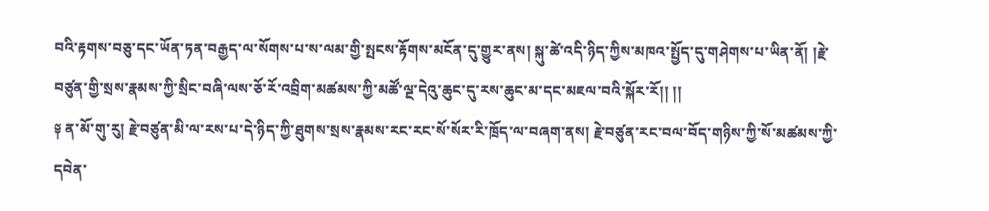བའི་རྟགས་བཅུ་དང་ཡོན་ཏན་བརྒྱད་ལ་སོགས་པ་ས་ལམ་གྱི་སྤངས་རྟོགས་མངོན་དུ་གྱུར་ནས། སྐུ་ཚེ་འདི་ཉིད་ཀྱིས་མཁའ་སྤྱོད་དུ་གཤེགས་པ་ཡིན་ནོ། །རྗེ་བཙུན་གྱི་སྲས་རྣམས་ཀྱི་སྲིང་བཞི་ལས་ཅོ་རོ་འབྲིག་མཚམས་ཀྱི་མཚོ་ལྔ་དེའུ་ཆུང་དུ་རས་ཆུང་མ་དང་མཇལ་བའི་སྐོར་རོ།། །།
༈ ན་མོ་གུ་རུ། རྗེ་བཙུན་མི་ལ་རས་པ་དེ་ཉིད་ཀྱི་ཐུགས་སྲས་རྣམས་རང་རང་སོ་སོར་རི་ཁྲོད་ལ་བཞག་ནས། རྗེ་བཙུན་རང་བལ་བོད་གཉིས་ཀྱི་སོ་མཚམས་ཀྱི་དབེན་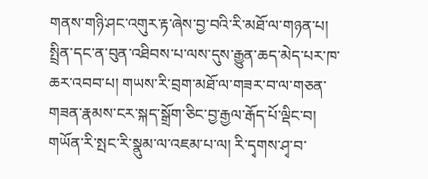གནས་གཉི་ཤང་འགུར་རྟ་ཞེས་བྱ་བའི་རི་མཐོ་ལ་གཉན་པ། སྤྲིན་དང་ན་བུན་འཐིབས་པ་ལས་དུས་རྒྱུན་ཆད་མེད་པར་ཁ་ཆར་འབབ་པ། གཡས་རི་བྲག་མཐོ་ལ་གཟར་བ་ལ་གཅན་གཟན་རྣམས་ངར་སྐད་སྒྲོག་ཅིང་བྱ་རྒྱལ་རྒོད་པོ་ལྡིང་བ། གཡོན་རི་སྤང་རི་སྣུམ་ལ་འཇམ་པ་ལ། རི་དྭགས་ཤྭ་བ་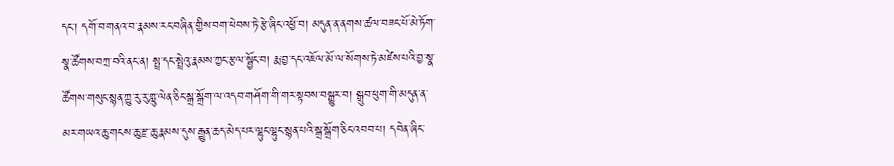དང་། དགོ་བ་གནའ་བ་རྣམས་རང་བཞིན་གྱིས་བག་ཕེབས་ཏེ་རྩེ་ཞིང་འཕྱོ་བ། མདུན་ན་ནགས་ཚལ་བཟང་པོ་མེ་ཏོག་སྣ་ཚོགས་བཀྲ་བའི་ནང་ན། སྤྲ་དང་སྤྲེའུ་རྣམས་ཀྱང་རྩལ་སྦྱོང་བ། རྨ་བྱ་དང་འཇོལ་མོ་ལ་སོགས་ཏེ་མཛེས་པའི་བྱ་སྣ་ཚོགས་གསུང་སྙན་ཀྱུ་རུ་རུ་གླུ་ལེན་ཅིང་སྒྲ་སྒྲོག་ལ་འདབ་གཤོག་གི་གར་སྟབས་བསྒྱུར་བ། སྒྲུབ་ཕུག་གི་མདུན་ན་མར་གཡའ་ཆུ་གངས་ཆུ་རྫ་ཆུ་རྣམས་དུས་རྒྱུན་ཆད་མེད་པར་ལྷུང་ལྷུང་སྙན་པའི་སྒྲ་སྒྲོག་ཅིང་འབབ་པ། དབེན་ཞིང་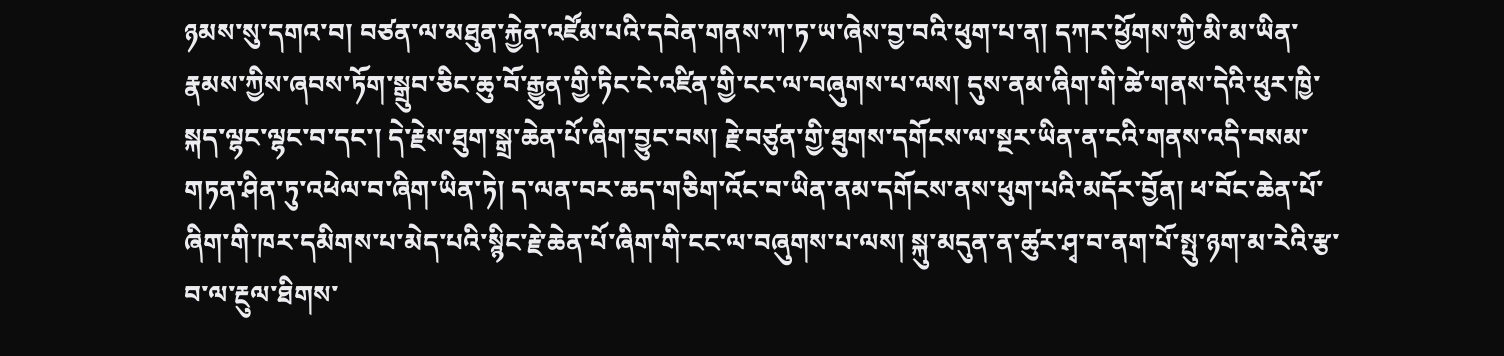ཉམས་སུ་དགའ་བ། བཙན་ལ་མཐུན་རྐྱེན་འཛོམ་པའི་དབེན་གནས་ཀ་ཏ་ཡ་ཞེས་བྱ་བའི་ཕུག་པ་ན། དཀར་ཕྱོགས་ཀྱི་མི་མ་ཡིན་རྣམས་ཀྱིས་ཞབས་ཏོག་སྒྲུབ་ཅིང་ཆུ་བོ་རྒྱུན་གྱི་ཏིང་ངེ་འཛིན་གྱི་ངང་ལ་བཞུགས་པ་ལས། དུས་ནམ་ཞིག་གི་ཚེ་གནས་དེའི་ཕུར་ཁྱི་སྐད་ལྷང་ལྷང་བ་དང་། དེ་རྗེས་ཐུག་སྒྲ་ཆེན་པོ་ཞིག་བྱུང་བས། རྗེ་བཙུན་གྱི་ཐུགས་དགོངས་ལ་སྔར་ཡིན་ན་ངའི་གནས་འདི་བསམ་གཏན་ཤིན་ཏུ་འཕེལ་བ་ཞིག་ཡིན་ཏེ། ད་ལན་བར་ཆད་གཅིག་འོང་བ་ཡིན་ནམ་དགོངས་ནས་ཕུག་པའི་མདོར་བྱོན། ཕ་བོང་ཆེན་པོ་ཞིག་གི་ཁར་དམིགས་པ་མེད་པའི་སྙིང་རྗེ་ཆེན་པོ་ཞིག་གི་ངང་ལ་བཞུགས་པ་ལས། སྐུ་མདུན་ན་ཚུར་ཤྭ་བ་ནག་པོ་སྤུ་ཉག་མ་རེའི་རྩ་བ་ལ་རྔུལ་ཐིགས་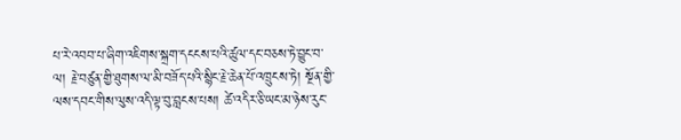པ་རེ་འབབ་པ་ཞིག་འཇིགས་སྐྲག་དངངས་པའི་ཚུལ་དང་བཅས་ཏེ་བྱུང་བ་ལ། རྗེ་བཙུན་གྱི་ཐུགས་ལ་མི་བཟོད་པའི་སྙིང་རྗེ་ཆེན་པོ་འཁྲུངས་ཏེ། སྔོན་གྱི་ལས་དབང་གིས་ལུས་འདི་ལྟ་བུ་བླངས་པས། ཚེ་འདིར་ཅི་ཡང་མ་ཉེས་རུང་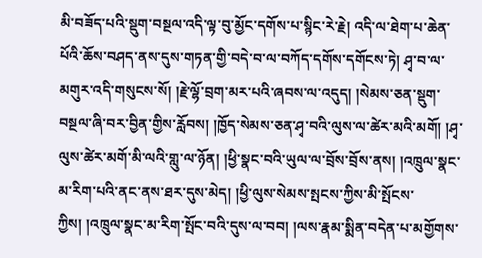མི་བཟོད་པའི་སྡུག་བསྔལ་འདི་ལྟ་བུ་མྱོང་དགོས་པ་སྙིང་རེ་རྗེ། འདི་ལ་ཐེག་པ་ཆེན་པོའི་ཆོས་བཤད་ནས་དུས་གཏན་གྱི་བདེ་བ་ལ་བཀོད་དགོས་དགོངས་ཏེ། ཤྭ་བ་ལ་མགུར་འདི་གསུངས་སོ། །རྗེ་ལྷོ་བྲག་མར་པའི་ཞབས་ལ་འདུད། །སེམས་ཅན་སྡུག་བསྔལ་ཞི་བར་བྱིན་གྱིས་རློབས། །ཁྱོད་སེམས་ཅན་ཤྭ་བའི་ལུས་ལ་ཚེར་མའི་མགོ། །ཤྭ་ལུས་ཚེར་མགོ་མི་ལའི་གླུ་ལ་ཉོན། །ཕྱི་སྣང་བའི་ཡུལ་ལ་བྲོས་བྲོས་ནས། །འཁྲུལ་སྣང་མ་རིག་པའི་ནང་ནས་ཐར་དུས་མེད། །ཕྱི་ལུས་སེམས་སྤངས་ཀྱིས་མི་སྤོངས་ཀྱིས། །འཁྲུལ་སྣང་མ་རིག་སྤོང་བའི་དུས་ལ་བབ། །ལས་རྣམ་སྨིན་བདེན་པ་མགྱོགས་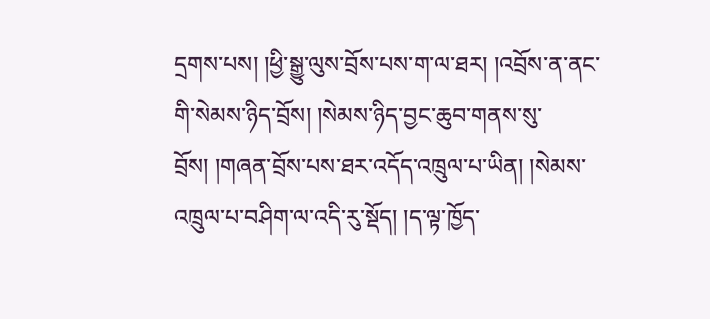དྲགས་པས། །ཕྱི་སྒྱུ་ལུས་བྲོས་པས་ག་ལ་ཐར། །འབྲོས་ན་ནང་གི་སེམས་ཉིད་བྲོས། །སེམས་ཉིད་བྱང་ཆུབ་གནས་སུ་བྲོས། །གཞན་བྲོས་པས་ཐར་འདོད་འཁྲུལ་པ་ཡིན། །སེམས་འཁྲུལ་པ་བཤིག་ལ་འདི་རུ་སྡོད། །ད་ལྟ་ཁྱོད་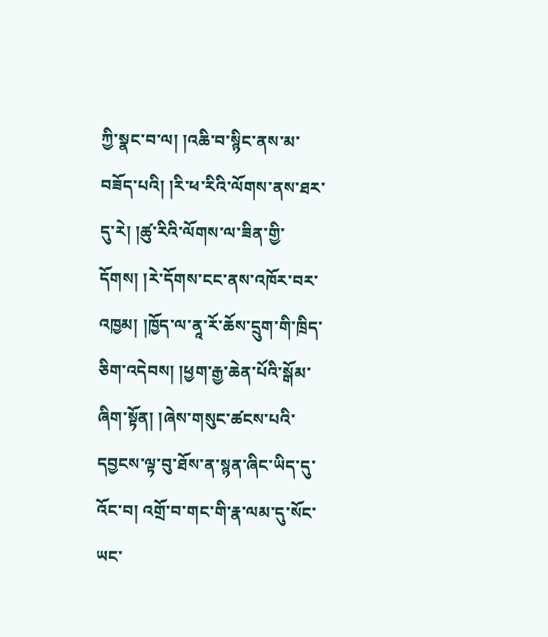ཀྱི་སྣང་བ་ལ། །འཆི་བ་སྙིང་ནས་མ་བཟོད་པའི། །རི་ཕ་རིའི་ལོགས་ནས་ཐར་དུ་རེ། །ཚུ་རིའི་ལོགས་ལ་ཟིན་གྱི་དོགས། །རེ་དོགས་ངང་ནས་འཁོར་བར་འཁྱམ། །ཁྱོད་ལ་ནཱ་རོ་ཆོས་དྲུག་གི་ཁྲིད་ཅིག་འདེབས། །ཕྱག་རྒྱ་ཆེན་པོའི་སྒོམ་ཞིག་སྟོན། །ཞེས་གསུང་ཚངས་པའི་དབྱངས་ལྟ་བུ་ཐོས་ན་སྙན་ཞིང་ཡིད་དུ་འོང་བ། འགྲོ་བ་གང་གི་རྣ་ལམ་དུ་སོང་ཡང་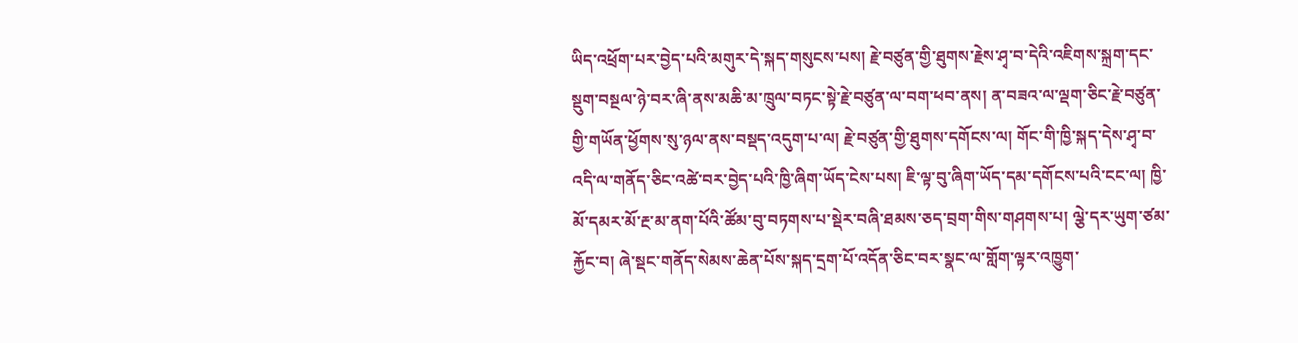ཡིད་འཕྲོག་པར་བྱེད་པའི་མགུར་དེ་སྐད་གསུངས་པས། རྗེ་བཙུན་གྱི་ཐུགས་རྗེས་ཤྭ་བ་དེའི་འཇིགས་སྐྲག་དང་སྡུག་བསྔལ་ཉེ་བར་ཞི་ནས་མཆི་མ་ཁྲུལ་བཏང་སྟེ་རྗེ་བཙུན་ལ་བག་ཕབ་ནས། ན་བཟའ་ལ་ལྡག་ཅིང་རྗེ་བཙུན་གྱི་གཡོན་ཕྱོགས་སུ་ཉལ་ནས་བསྡད་འདུག་པ་ལ། རྗེ་བཙུན་གྱི་ཐུགས་དགོངས་ལ། གོང་གི་ཁྱི་སྐད་དེས་ཤྭ་བ་འདི་ལ་གནོད་ཅིང་འཚེ་བར་བྱེད་པའི་ཁྱི་ཞིག་ཡོད་ངེས་པས། ཇི་ལྟ་བུ་ཞིག་ཡོད་དམ་དགོངས་པའི་ངང་ལ། ཁྱི་མོ་དམར་མོ་རྔ་མ་ནག་པོའི་ཚོམ་བུ་བཏགས་པ་སྡེར་བཞི་ཐམས་ཅད་བྲག་གིས་གཤགས་པ། ལྕེ་དར་ཡུག་ཙམ་རྐྱོང་བ། ཞེ་སྡང་གནོད་སེམས་ཆེན་པོས་སྐད་དྲག་པོ་འདོན་ཅིང་བར་སྣང་ལ་གློག་ལྟར་འཁྱུག་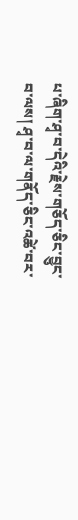པ་ཞིག་ཤྭ་བ་དེའི་རྗེས་གཅོད་ཅིང་བྱུང་བ་ལས། ཤྭ་བ་ལ་གནོད་ཅིང་འཚེ་བར་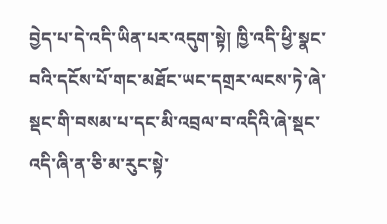བྱེད་པ་དེ་འདི་ཡིན་པར་འདུག་སྟེ། ཁྱི་འདི་ཕྱི་སྣང་བའི་དངོས་པོ་གང་མཐོང་ཡང་དགྲར་ལངས་ཏེ་ཞེ་སྡང་གི་བསམ་པ་དང་མི་འབྲལ་བ་འདིའི་ཞེ་སྡང་འདི་ཞི་ན་ཅི་མ་རུང་སྟེ་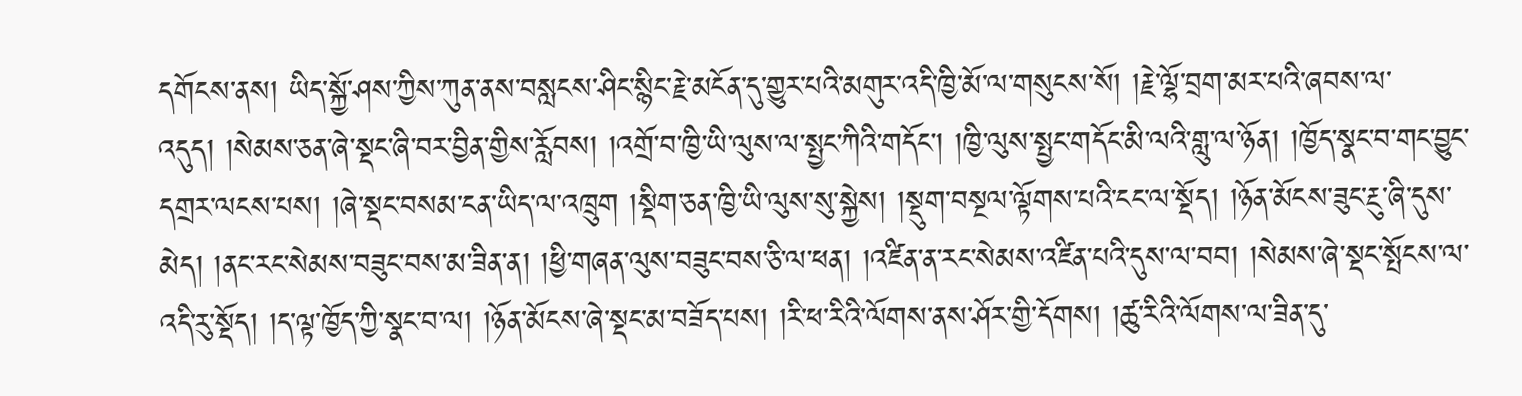དགོངས་ནས། ཡིད་སྐྱོ་ཤས་ཀྱིས་ཀུན་ནས་བསླངས་ཤིང་སྙིང་རྗེ་མངོན་དུ་གྱུར་པའི་མགུར་འདི་ཁྱི་མོ་ལ་གསུངས་སོ། །རྗེ་ལྷོ་བྲག་མར་པའི་ཞབས་ལ་འདུད། །སེམས་ཅན་ཞེ་སྡང་ཞི་བར་བྱིན་གྱིས་རློབས། །འགྲོ་བ་ཁྱི་ཡི་ལུས་ལ་སྤྱང་ཀིའི་གདོང་། །ཁྱི་ལུས་སྤྱང་གདོང་མི་ལའི་གླུ་ལ་ཉོན། །ཁྱོད་སྣང་བ་གང་བྱུང་དགྲར་ལངས་པས། །ཞེ་སྡང་བསམ་ངན་ཡིད་ལ་འཁྲུག །སྡིག་ཅན་ཁྱི་ཡི་ལུས་སུ་སྐྱེས། །སྡུག་བསྔལ་ལྟོགས་པའི་ངང་ལ་སྡོད། །ཉོན་མོངས་ཟུང་རྔུ་ཞི་དུས་མེད། །ནང་རང་སེམས་བཟུང་བས་མ་ཟིན་ན། །ཕྱི་གཞན་ལུས་བཟུང་བས་ཅི་ལ་ཕན། །འཛིན་ན་རང་སེམས་འཛིན་པའི་དུས་ལ་བབ། །སེམས་ཞེ་སྡང་སྤོངས་ལ་འདི་རུ་སྡོད། །ད་ལྟ་ཁྱོད་ཀྱི་སྣང་བ་ལ། །ཉོན་མོངས་ཞེ་སྡང་མ་བཟོད་པས། །རི་ཕ་རིའི་ལོགས་ནས་ཤོར་གྱི་དོགས། །ཚུ་རིའི་ལོགས་ལ་ཟིན་དུ་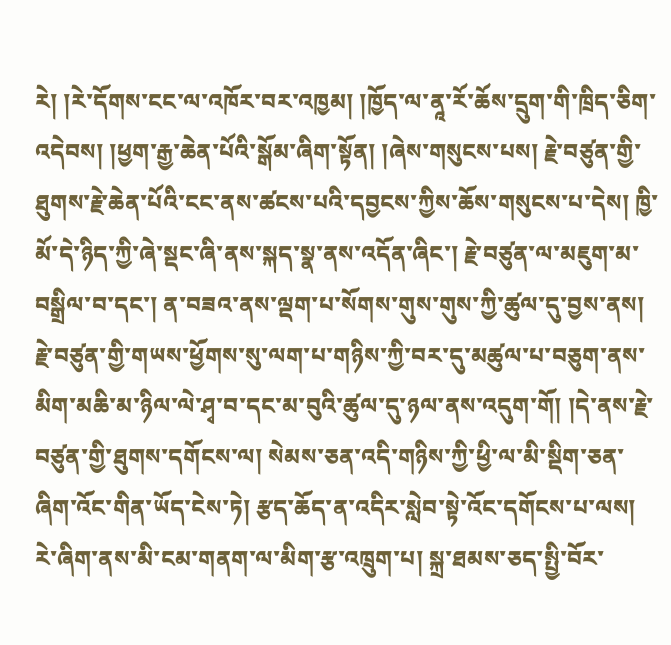རེ། །རེ་དོགས་ངང་ལ་འཁོར་བར་འཁྱམ། །ཁྱོད་ལ་ནཱ་རོ་ཆོས་དྲུག་གི་ཁྲིད་ཅིག་འདེབས། །ཕྱག་རྒྱ་ཆེན་པོའི་སྒོམ་ཞིག་སྟོན། །ཞེས་གསུངས་པས། རྗེ་བཙུན་གྱི་ཐུགས་རྗེ་ཆེན་པོའི་ངང་ནས་ཚངས་པའི་དབྱངས་ཀྱིས་ཆོས་གསུངས་པ་དེས། ཁྱི་མོ་དེ་ཉིད་ཀྱི་ཞེ་སྡང་ཞི་ནས་སྐད་སྣ་ནས་འདོན་ཞིང་། རྗེ་བཙུན་ལ་མཇུག་མ་བསྒྲིལ་བ་དང་། ན་བཟའ་ནས་ལྡག་པ་སོགས་གུས་གུས་ཀྱི་ཚུལ་དུ་བྱས་ནས། རྗེ་བཙུན་གྱི་གཡས་ཕྱོགས་སུ་ལག་པ་གཉིས་ཀྱི་བར་དུ་མཚུལ་པ་བཅུག་ནས་མིག་མཆི་མ་ཉིལ་ལེ་ཤྭ་བ་དང་མ་བུའི་ཚུལ་དུ་ཉལ་ནས་འདུག་གོ། །དེ་ནས་རྗེ་བཙུན་གྱི་ཐུགས་དགོངས་ལ། སེམས་ཅན་འདི་གཉིས་ཀྱི་ཕྱི་ལ་མི་སྡིག་ཅན་ཞིག་འོང་གིན་ཡོད་ངེས་ཏེ། རྩད་ཆོད་ན་འདིར་སླེབ་སྟེ་འོང་དགོངས་པ་ལས། རེ་ཞིག་ནས་མི་ངམ་གནག་ལ་མིག་རྩ་འཁྲུག་པ། སྐྲ་ཐམས་ཅད་སྤྱི་བོར་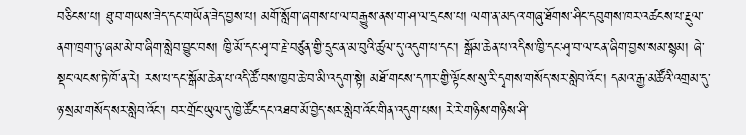བཅིངས་པ། ཐུ་བ་གཡས་ཟེད་དང་གཡོན་ཟེད་བྱས་པ། མགོ་སློག་ཞགས་པ་ལ་བརྒྱུས་ནས་ག་ཤ་ལ་དྲངས་པ། ལག་ན་མདའ་གཞུ་ཐོགས་ཤིང་དབུགས་ཁར་འཚངས་པ་རྔུལ་ནག་ཁྲག་ཏུ་ཞམ་མེ་བ་ཞིག་སླེབ་བྱུང་བས། ཁྱི་མོ་དང་ཤྭ་བ་རྗེ་བཙུན་གྱི་དྲུང་ན་མ་བུའི་ཚུལ་དུ་འདུག་པ་དང་། སྒོམ་ཆེན་པ་འདིས་ཁྱི་དང་ཤྭ་བ་ལ་ངན་ཞིག་བྱས་སམ་སྙམ། ཞེ་སྡང་ལངས་ཏེ་ཁོ་ན་རེ། རས་པ་དང་སྒོམ་ཆེན་པ་འདི་ཚོ་བས་ཁྱབ་ཆེ་བ་མི་འདུག་སྟེ། མཐོ་གངས་དཀར་གྱི་ལྟོངས་སུ་རི་དྭགས་གསོད་སར་སླེབ་འོང་། དམའ་རྒྱ་མཚོའི་འགྲམ་དུ་ཉ་སྲམ་གསོད་སར་སླེབ་འོང་། བར་གྲོང་ཡུལ་དུ་ཁྱེ་ཚོང་དང་འཐབ་མོ་བྱེད་སར་སླེབ་འོང་གིན་འདུག་པས། རེ་རེ་གཉིས་གཉིས་ཤི་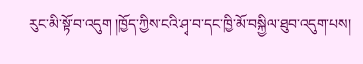རུང་མི་སྟོ་བ་འདུག །ཁྱོད་ཀྱིས་ངའི་ཤྭ་བ་དང་ཁྱི་མོ་བསྐྱིལ་ཐུབ་འདུག་པས།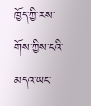ཁྱོད་ཀྱི་རས་གོས་ཀྱིས་ངའི་མདའ་ཡང་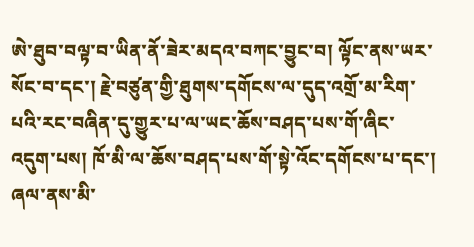ཨེ་ཐུབ་བལྟ་བ་ཡིན་ནོ་ཟེར་མདའ་བཀང་བྱུང་བ། ལྟོང་ནས་ཡར་སོང་བ་དང་། རྗེ་བཙུན་གྱི་ཐུགས་དགོངས་ལ་དུད་འགྲོ་མ་རིག་པའི་རང་བཞིན་དུ་གྱུར་པ་ལ་ཡང་ཆོས་བཤད་པས་གོ་ཞིང་འདུག་པས། ཁོ་མི་ལ་ཆོས་བཤད་པས་གོ་སྟེ་འོང་དགོངས་པ་དང་། ཞལ་ནས་མི་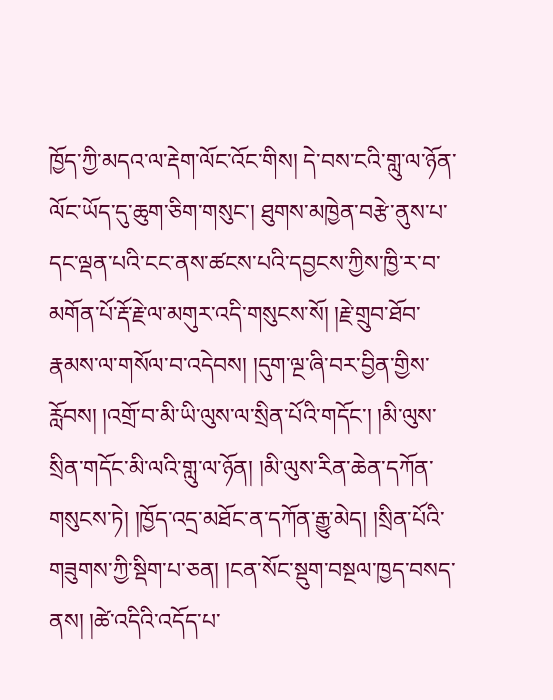ཁྱོད་ཀྱི་མདའ་ལ་རྡེག་ལོང་འོང་གིས། དེ་བས་ངའི་གླུ་ལ་ཉོན་ལོང་ཡོད་དུ་ཆུག་ཅིག་གསུང་། ཐུགས་མཁྱེན་བརྩེ་ནུས་པ་དང་ལྡན་པའི་ངང་ནས་ཚངས་པའི་དབྱངས་ཀྱིས་ཁྱི་ར་བ་མགོན་པོ་རྡོ་རྗེ་ལ་མགུར་འདི་གསུངས་སོ། །རྗེ་གྲུབ་ཐོབ་རྣམས་ལ་གསོལ་བ་འདེབས། །དུག་ལྔ་ཞི་བར་བྱིན་གྱིས་རློབས། །འགྲོ་བ་མི་ཡི་ལུས་ལ་སྲིན་པོའི་གདོང་། །མི་ལུས་སྲིན་གདོང་མི་ལའི་གླུ་ལ་ཉོན། །མི་ལུས་རིན་ཆེན་དཀོན་གསུངས་ཏེ། །ཁྱོད་འདྲ་མཐོང་ན་དཀོན་རྒྱུ་མེད། །སྲིན་པོའི་གཟུགས་ཀྱི་སྡིག་པ་ཅན། །ངན་སོང་སྡུག་བསྔལ་ཁྱད་བསད་ནས། །ཚེ་འདིའི་འདོད་པ་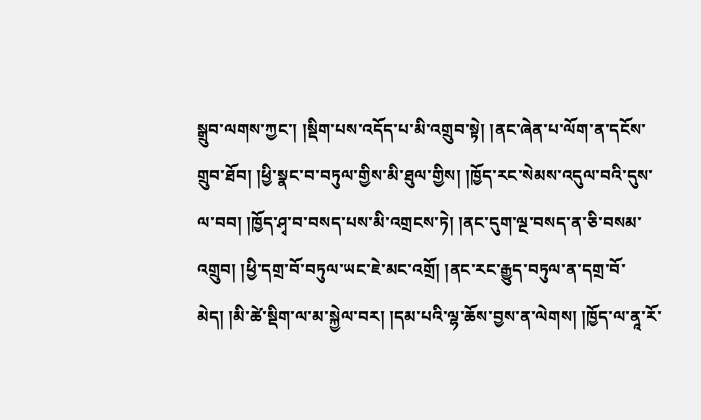སྒྲུབ་ལགས་ཀྱང་། །སྡིག་པས་འདོད་པ་མི་འགྲུབ་སྟེ། །ནང་ཞེན་པ་ལོག་ན་དངོས་གྲུབ་ཐོབ། །ཕྱི་སྣང་བ་བཏུལ་གྱིས་མི་ཐུལ་གྱིས། །ཁྱོད་རང་སེམས་འདུལ་བའི་དུས་ལ་བབ། །ཁྱོད་ཤྭ་བ་བསད་པས་མི་འགྲངས་ཏེ། །ནང་དུག་ལྔ་བསད་ན་ཅི་བསམ་འགྲུབ། །ཕྱི་དགྲ་བོ་བཏུལ་ཡང་ཇེ་མང་འགྲོ། །ནང་རང་རྒྱུད་བཏུལ་ན་དགྲ་བོ་མེད། །མི་ཚེ་སྡིག་ལ་མ་སྐྱེལ་བར། །དམ་པའི་ལྷ་ཆོས་བྱས་ན་ལེགས། །ཁྱོད་ལ་ནཱ་རོ་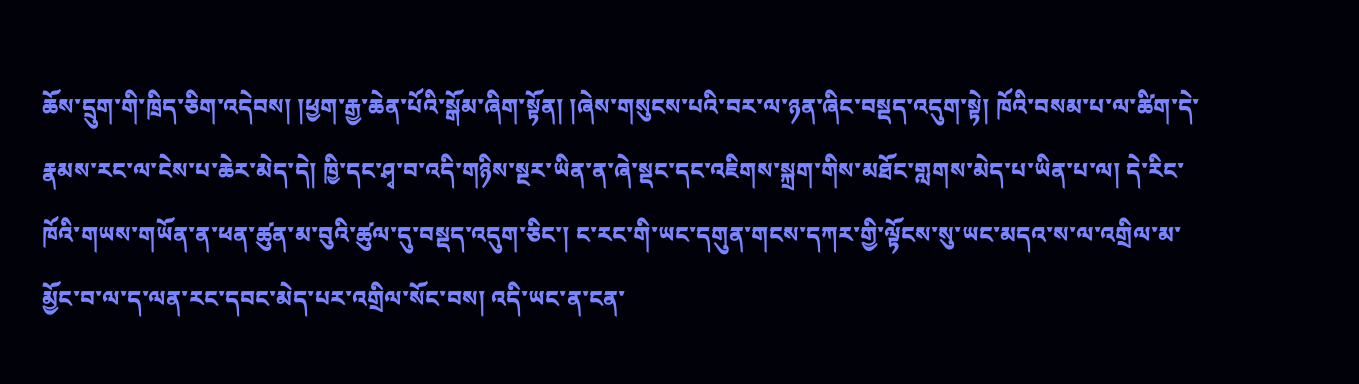ཆོས་དྲུག་གི་ཁྲིད་ཅིག་འདེབས། །ཕྱག་རྒྱ་ཆེན་པོའི་སྒོམ་ཞིག་སྟོན། །ཞེས་གསུངས་པའི་བར་ལ་ཉན་ཞིང་བསྡད་འདུག་སྟེ། ཁོའི་བསམ་པ་ལ་ཚིག་དེ་རྣམས་རང་ལ་ངེས་པ་ཆེར་མེད་དེ། ཁྱི་དང་ཤྭ་བ་འདི་གཉིས་སྔར་ཡིན་ན་ཞེ་སྡང་དང་འཇིགས་སྐྲག་གིས་མཐོང་གླགས་མེད་པ་ཡིན་པ་ལ། དེ་རིང་ཁོའི་གཡས་གཡོན་ན་ཕན་ཚུན་མ་བུའི་ཚུལ་དུ་བསྡད་འདུག་ཅིང་། ང་རང་གི་ཡང་དགུན་གངས་དཀར་གྱི་ལྟོངས་སུ་ཡང་མདའ་ས་ལ་འགྲིལ་མ་མྱོང་བ་ལ་ད་ལན་རང་དབང་མེད་པར་འགྲིལ་སོང་བས། འདི་ཡང་ན་ངན་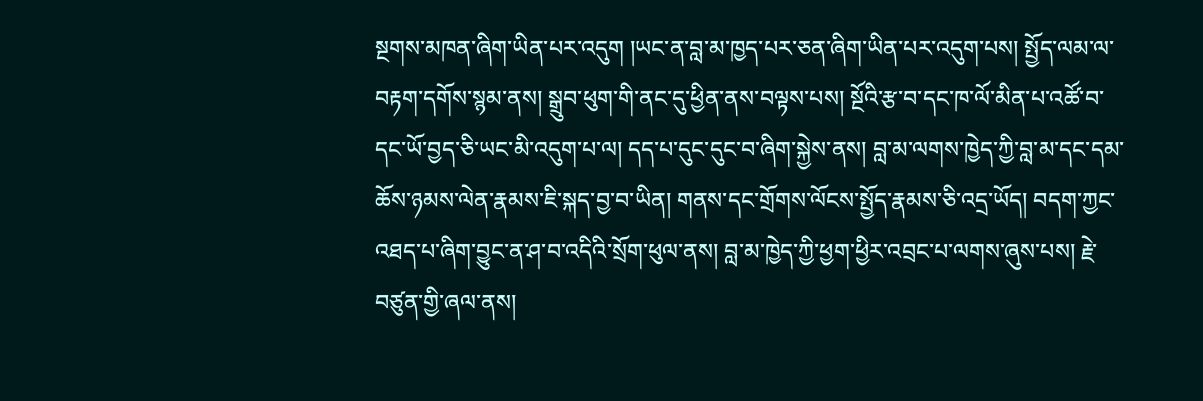སྔགས་མཁན་ཞིག་ཡིན་པར་འདུག །ཡང་ན་བླ་མ་ཁྱད་པར་ཅན་ཞིག་ཡིན་པར་འདུག་པས། སྤྱོད་ལམ་ལ་བརྟག་དགོས་སྙམ་ནས། སྒྲུབ་ཕུག་གི་ནང་དུ་ཕྱིན་ནས་བལྟས་པས། སྔོའི་རྩ་བ་དང་ཁ་ལོ་མིན་པ་འཚོ་བ་དང་ཡོ་བྱད་ཅི་ཡང་མི་འདུག་པ་ལ། དད་པ་དུང་དུང་བ་ཞིག་སྐྱེས་ནས། བླ་མ་ལགས་ཁྱེད་ཀྱི་བླ་མ་དང་དམ་ཆོས་ཉམས་ལེན་རྣམས་ཇི་སྐད་བྱ་བ་ཡིན། གནས་དང་གྲོགས་ལོངས་སྤྱོད་རྣམས་ཅི་འདྲ་ཡོད། བདག་ཀྱང་འཐད་པ་ཞིག་བྱུང་ན་ཤ་བ་འདིའི་སྲོག་ཕུལ་ནས། བླ་མ་ཁྱེད་ཀྱི་ཕྱག་ཕྱིར་འབྲང་པ་ལགས་ཞུས་པས། རྗེ་བཙུན་གྱི་ཞལ་ནས།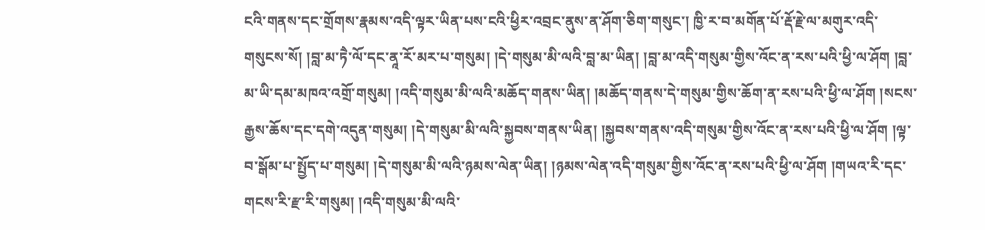ངའི་གནས་དང་གྲོགས་རྣམས་འདི་ལྟར་ཡིན་པས་ངའི་ཕྱིར་འབྲང་ནུས་ན་ཤོག་ཅིག་གསུང་། ཁྱི་ར་བ་མགོན་པོ་རྡོ་རྗེ་ལ་མགུར་འདི་གསུངས་སོ། །བླ་མ་ཏཻ་ལོ་དང་ནཱ་རོ་མར་པ་གསུམ། །དེ་གསུམ་མི་ལའི་བླ་མ་ཡིན། །བླ་མ་འདི་གསུམ་གྱིས་འོང་ན་རས་པའི་ཕྱི་ལ་ཤོག །བླ་མ་ཡི་དམ་མཁའ་འགྲོ་གསུམ། །འདི་གསུམ་མི་ལའི་མཆོད་གནས་ཡིན། །མཆོད་གནས་དེ་གསུམ་གྱིས་ཆོག་ན་རས་པའི་ཕྱི་ལ་ཤོག །སངས་རྒྱས་ཆོས་དང་དགེ་འདུན་གསུམ། །དེ་གསུམ་མི་ལའི་སྐྱབས་གནས་ཡིན། །སྐྱབས་གནས་འདི་གསུམ་གྱིས་འོང་ན་རས་པའི་ཕྱི་ལ་ཤོག །ལྟ་བ་སྒོམ་པ་སྤྱོད་པ་གསུམ། །དེ་གསུམ་མི་ལའི་ཉམས་ལེན་ཡིན། །ཉམས་ལེན་འདི་གསུམ་གྱིས་འོང་ན་རས་པའི་ཕྱི་ལ་ཤོག །གཡའ་རི་དང་གངས་རི་རྫ་རི་གསུམ། །འདི་གསུམ་མི་ལའི་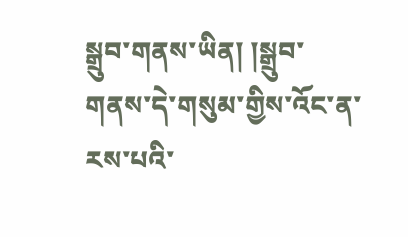སྒྲུབ་གནས་ཡིན། །སྒྲུབ་གནས་དེ་གསུམ་གྱིས་འོང་ན་རས་པའི་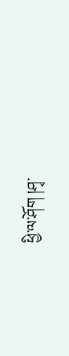ཕྱི་ལ་ཤོག །ཤྭ་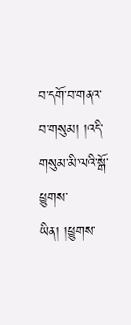བ་དགོ་བ་གནའ་བ་གསུམ། །འདི་གསུམ་མི་ལའི་སྒོ་ཕྱུགས་ཡིན། །ཕྱུགས་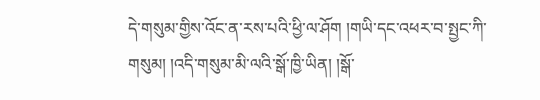དེ་གསུམ་གྱིས་འོང་ན་རས་པའི་ཕྱི་ལ་ཤོག །གཡི་དང་འཕར་བ་སྤྱང་ཀི་གསུམ། །འདི་གསུམ་མི་ལའི་སྒོ་ཁྱི་ཡིན། །སྒོ་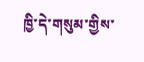ཁྱི་དེ་གསུམ་གྱིས་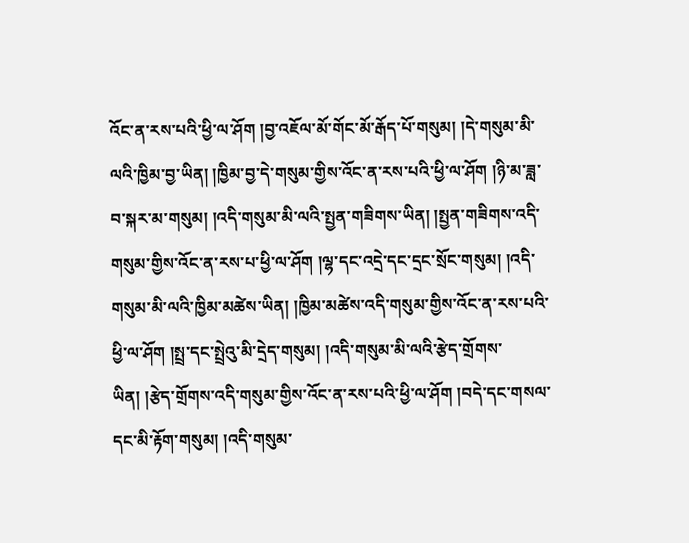འོང་ན་རས་པའི་ཕྱི་ལ་ཤོག །བྱ་འཇོལ་མོ་གོང་མོ་རྒོད་པོ་གསུམ། །དེ་གསུམ་མི་ལའི་ཁྱིམ་བྱ་ཡིན། །ཁྱིམ་བྱ་དེ་གསུམ་གྱིས་འོང་ན་རས་པའི་ཕྱི་ལ་ཤོག །ཉི་མ་ཟླ་བ་སྐར་མ་གསུམ། །འདི་གསུམ་མི་ལའི་སྤྱན་གཟིགས་ཡིན། །སྤྱན་གཟིགས་འདི་གསུམ་གྱིས་འོང་ན་རས་པ་ཕྱི་ལ་ཤོག །ལྷ་དང་འདྲེ་དང་དྲང་སྲོང་གསུམ། །འདི་གསུམ་མི་ལའི་ཁྱིམ་མཚེས་ཡིན། །ཁྱིམ་མཚེས་འདི་གསུམ་གྱིས་འོང་ན་རས་པའི་ཕྱི་ལ་ཤོག །སྤྲ་དང་སྤྲེའུ་མི་དྲེད་གསུམ། །འདི་གསུམ་མི་ལའི་རྩེད་གྲོགས་ཡིན། །རྩེད་གྲོགས་འདི་གསུམ་གྱིས་འོང་ན་རས་པའི་ཕྱི་ལ་ཤོག །བདེ་དང་གསལ་དང་མི་རྟོག་གསུམ། །འདི་གསུམ་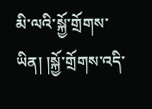མི་ལའི་སྐྱོ་གྲོགས་ཡིན། །སྐྱོ་གྲོགས་འདི་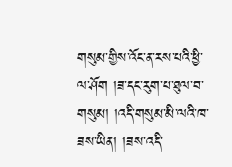གསུམ་གྱིས་འོང་ན་རས་པའི་ཕྱི་ལ་ཤོག །ཟ་དང་རུག་པ་ཐུལ་བ་གསུམ། །འདི་གསུམ་མི་ལའི་ཁ་ཟས་ཡིན། །ཟས་འདི་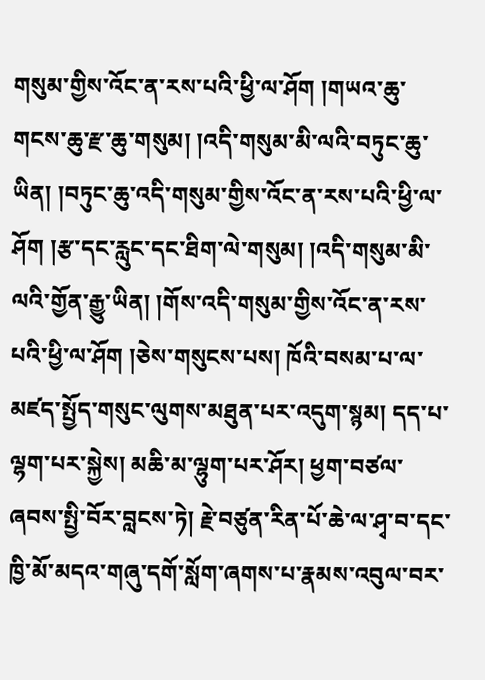གསུམ་གྱིས་འོང་ན་རས་པའི་ཕྱི་ལ་ཤོག །གཡའ་ཆུ་གངས་ཆུ་རྫ་ཆུ་གསུམ། །འདི་གསུམ་མི་ལའི་བཏུང་ཆུ་ཡིན། །བཏུང་ཆུ་འདི་གསུམ་གྱིས་འོང་ན་རས་པའི་ཕྱི་ལ་ཤོག །རྩ་དང་རླུང་དང་ཐིག་ལེ་གསུམ། །འདི་གསུམ་མི་ལའི་གྱོན་རྒྱུ་ཡིན། །གོས་འདི་གསུམ་གྱིས་འོང་ན་རས་པའི་ཕྱི་ལ་ཤོག །ཅེས་གསུངས་པས། ཁོའི་བསམ་པ་ལ་མཛད་སྤྱོད་གསུང་ལུགས་མཐུན་པར་འདུག་སྙམ། དད་པ་ལྷག་པར་སྐྱེས། མཆི་མ་ལྷུག་པར་ཤོར། ཕྱག་བཙལ་ཞབས་སྤྱི་བོར་བླངས་ཏེ། རྗེ་བཙུན་རིན་པོ་ཆེ་ལ་ཤྭ་བ་དང་ཁྱི་མོ་མདའ་གཞུ་དགོ་སློག་ཞགས་པ་རྣམས་འབུལ་བར་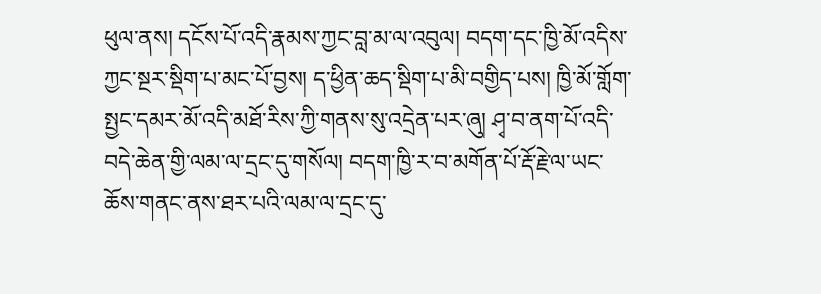ཕུལ་ནས། དངོས་པོ་འདི་རྣམས་ཀྱང་བླ་མ་ལ་འབུལ། བདག་དང་ཁྱི་མོ་འདིས་ཀྱང་སྔར་སྡིག་པ་མང་པོ་བྱས། ད་ཕྱིན་ཆད་སྡིག་པ་མི་བགྱིད་པས། ཁྱི་མོ་གློག་སྤྱང་དམར་མོ་འདི་མཐོ་རིས་ཀྱི་གནས་སུ་འདྲེན་པར་ཞུ། ཤྭ་བ་ནག་པོ་འདི་བདེ་ཆེན་གྱི་ལམ་ལ་དྲང་དུ་གསོལ། བདག་ཁྱི་ར་བ་མགོན་པོ་རྡོ་རྗེ་ལ་ཡང་ཆོས་གནང་ནས་ཐར་པའི་ལམ་ལ་དྲང་དུ་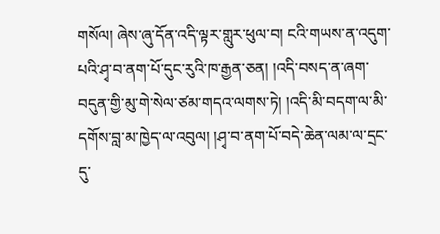གསོལ། ཞེས་ཞུ་དོན་འདི་ལྟར་གླུར་ཕུལ་བ། ངའི་གཡས་ན་འདུག་པའི་ཤྭ་བ་ནག་པོ་དུང་རུའི་ཁ་རྒྱན་ཅན། །འདི་བསད་ན་ཞག་བདུན་གྱི་མུ་གེ་སེལ་ཙམ་གདའ་ལགས་ཏེ། །འདི་མི་བདག་ལ་མི་དགོས་བླ་མ་ཁྱེད་ལ་འབུལ། །ཤྭ་བ་ནག་པོ་བདེ་ཆེན་ལམ་ལ་དྲང་དུ་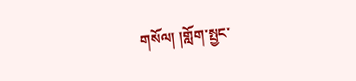གསོལ། །གློག་སྤྱང་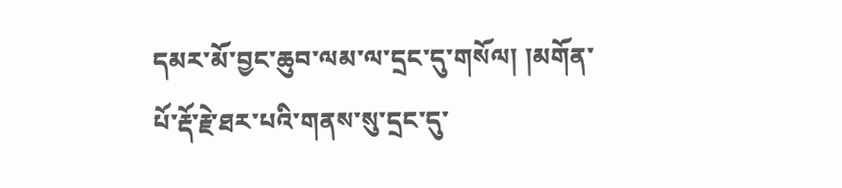དམར་མོ་བྱང་ཆུབ་ལམ་ལ་དྲང་དུ་གསོལ། །མགོན་པོ་རྡོ་རྗེ་ཐར་པའི་གནས་སུ་དྲང་དུ་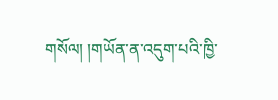གསོལ། །གཡོན་ན་འདུག་པའི་ཁྱི་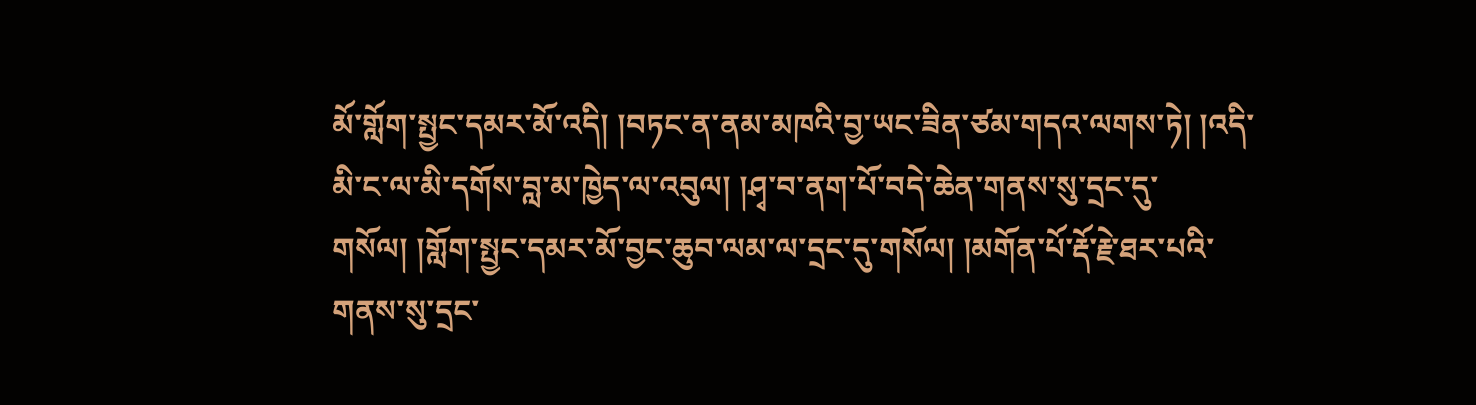མོ་གློག་སྤྱང་དམར་མོ་འདི། །བཏང་ན་ནམ་མཁའི་བྱ་ཡང་ཟིན་ཙམ་གདའ་ལགས་ཏེ། །འདི་མི་ང་ལ་མི་དགོས་བླ་མ་ཁྱེད་ལ་འབུལ། །ཤྭ་བ་ནག་པོ་བདེ་ཆེན་གནས་སུ་དྲང་དུ་གསོལ། །གློག་སྤྱང་དམར་མོ་བྱང་ཆུབ་ལམ་ལ་དྲང་དུ་གསོལ། །མགོན་པོ་རྡོ་རྗེ་ཐར་པའི་གནས་སུ་དྲང་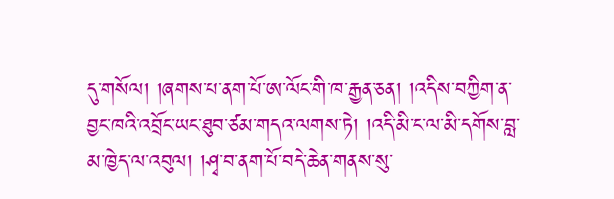དུ་གསོལ། །ཞགས་པ་ནག་པོ་ཨ་ལོང་གི་ཁ་རྒྱན་ཅན། །འདིས་བཀྱིག་ན་བྱང་ཁའི་འབྲོང་ཡང་ཐུབ་ཙམ་གདའ་ལགས་ཏེ། །འདི་མི་ང་ལ་མི་དགོས་བླ་མ་ཁྱེད་ལ་འབུལ། །ཤྭ་བ་ནག་པོ་བདེ་ཆེན་གནས་སུ་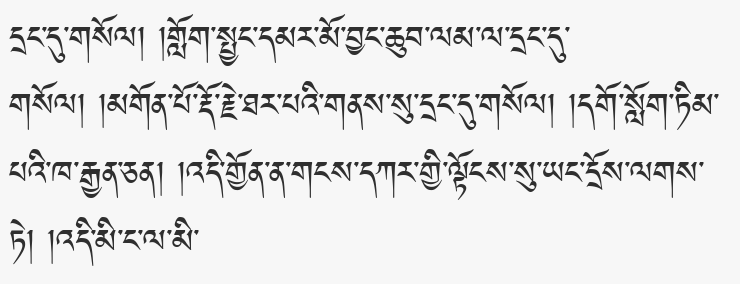དྲང་དུ་གསོལ། །གློག་སྤྱང་དམར་མོ་བྱང་ཆུབ་ལམ་ལ་དྲང་དུ་གསོལ། །མགོན་པོ་རྡོ་རྗེ་ཐར་པའི་གནས་སུ་དྲང་དུ་གསོལ། །དགོ་སློག་ཏིམ་པའི་ཁ་རྒྱན་ཅན། །འདི་གྱོན་ན་གངས་དཀར་གྱི་ལྟོངས་སུ་ཡང་དྲོས་ལགས་ཏེ། །འདི་མི་ང་ལ་མི་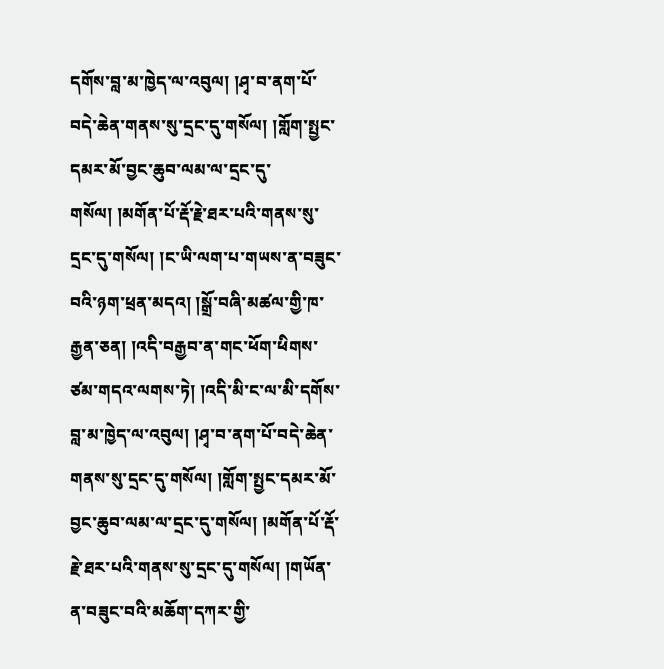དགོས་བླ་མ་ཁྱེད་ལ་འབུལ། །ཤྭ་བ་ནག་པོ་བདེ་ཆེན་གནས་སུ་དྲང་དུ་གསོལ། །གློག་སྤྱང་དམར་མོ་བྱང་ཆུབ་ལམ་ལ་དྲང་དུ་གསོལ། །མགོན་པོ་རྡོ་རྗེ་ཐར་པའི་གནས་སུ་དྲང་དུ་གསོལ། །ང་ཡི་ལག་པ་གཡས་ན་བཟུང་བའི་ཉག་ཕྲན་མདའ། །སྒྲོ་བཞི་མཚལ་གྱི་ཁ་རྒྱན་ཅན། །འདི་བརྒྱབ་ན་གང་ཕོག་ཕིགས་ཙམ་གདའ་ལགས་ཏེ། །འདི་མི་ང་ལ་མི་དགོས་བླ་མ་ཁྱེད་ལ་འབུལ། །ཤྭ་བ་ནག་པོ་བདེ་ཆེན་གནས་སུ་དྲང་དུ་གསོལ། །གློག་སྤྱང་དམར་མོ་བྱང་ཆུབ་ལམ་ལ་དྲང་དུ་གསོལ། །མགོན་པོ་རྡོ་རྗེ་ཐར་པའི་གནས་སུ་དྲང་དུ་གསོལ། །གཡོན་ན་བཟུང་བའི་མཆོག་དཀར་གྱི་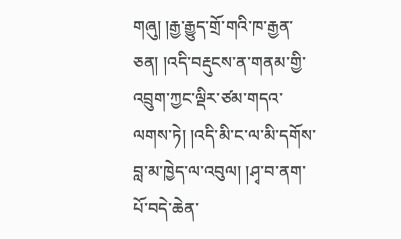གཞུ། །རྒྱ་རྒྱུད་གྲོ་གའི་ཁ་རྒྱན་ཅན། །འདི་བརྡུངས་ན་གནམ་གྱི་འབྲུག་ཀྱང་ལྡིར་ཙམ་གདའ་ལགས་ཏེ། །འདི་མི་ང་ལ་མི་དགོས་བླ་མ་ཁྱེད་ལ་འབུལ། །ཤྭ་བ་ནག་པོ་བདེ་ཆེན་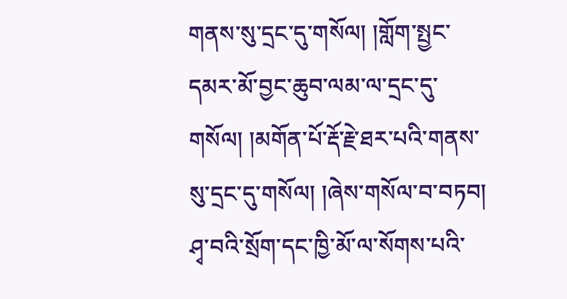གནས་སུ་དྲང་དུ་གསོལ། །གློག་སྤྱང་དམར་མོ་བྱང་ཆུབ་ལམ་ལ་དྲང་དུ་གསོལ། །མགོན་པོ་རྡོ་རྗེ་ཐར་པའི་གནས་སུ་དྲང་དུ་གསོལ། །ཞེས་གསོལ་བ་བཏབ། ཤྭ་བའི་སྲོག་དང་ཁྱི་མོ་ལ་སོགས་པའི་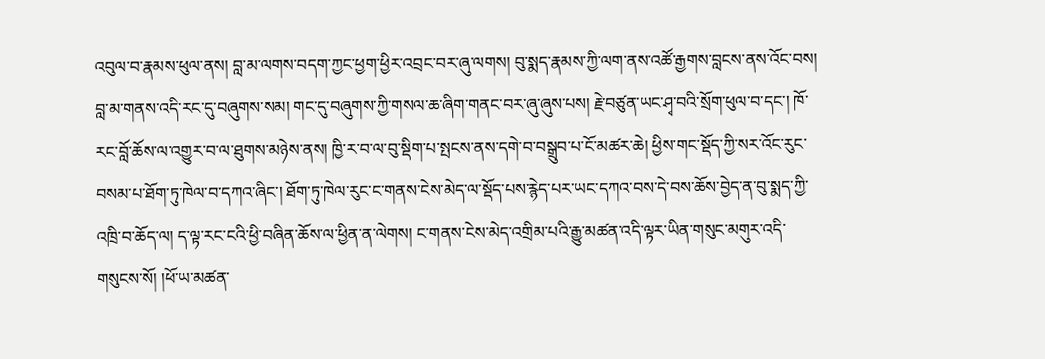འབུལ་བ་རྣམས་ཕུལ་ནས། བླ་མ་ལགས་བདག་ཀྱང་ཕྱག་ཕྱིར་འབྲང་བར་ཞུ་ལགས། བུ་སྨད་རྣམས་ཀྱི་ལག་ནས་འཚོ་རྒྱགས་བླངས་ནས་འོང་བས། བླ་མ་གནས་འདི་རང་དུ་བཞུགས་སམ། གང་དུ་བཞུགས་ཀྱི་གསལ་ཆ་ཞིག་གནང་བར་ཞུ་ཞུས་པས། རྗེ་བཙུན་ཡང་ཤྭ་བའི་སྲོག་ཕུལ་བ་དང་། ཁོ་རང་བློ་ཆོས་ལ་འགྱུར་བ་ལ་ཐུགས་མཉེས་ནས། ཁྱི་ར་བ་ལ་བུ་སྡིག་པ་སྤངས་ནས་དགེ་བ་བསྒྲུབ་པ་ངོ་མཚར་ཆེ། ཕྱིས་གང་སྡོད་ཀྱི་སར་འོང་རུང་བསམ་པ་ཐོག་ཏུ་ཁེལ་བ་དཀའ་ཞིང་། ཐོག་ཏུ་ཁེལ་རུང་ང་གནས་ངེས་མེད་ལ་སྡོད་པས་རྙེད་པར་ཡང་དཀའ་བས་དེ་བས་ཆོས་བྱེད་ན་བུ་སྨད་ཀྱི་འཁྲི་བ་ཆོད་ལ། ད་ལྟ་རང་ངའི་ཕྱི་བཞིན་ཆོས་ལ་ཕྱིན་ན་ལེགས། ང་གནས་ངེས་མེད་འགྲིམ་པའི་རྒྱུ་མཚན་འདི་ལྟར་ཡིན་གསུང་མགུར་འདི་གསུངས་སོ། །ཕོ་ཡ་མཚན་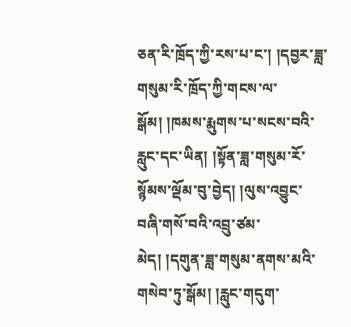ཅན་རི་ཁྲོད་ཀྱི་རས་པ་ང་། །དབྱར་ཟླ་གསུམ་རི་ཁྲོད་ཀྱི་གངས་ལ་སྒོམ། །ཁམས་རྨུགས་པ་སངས་བའི་རླུང་དང་ཡིན། །སྟོན་ཟླ་གསུམ་རོ་སྙོམས་ལྡོམ་བུ་བྱེད། །ལུས་འབྱུང་བཞི་གསོ་བའི་འབྲུ་ཙམ་མེད། །དགུན་ཟླ་གསུམ་ནགས་མའི་གསེབ་ཏུ་སྒོམ། །རླུང་གདུག་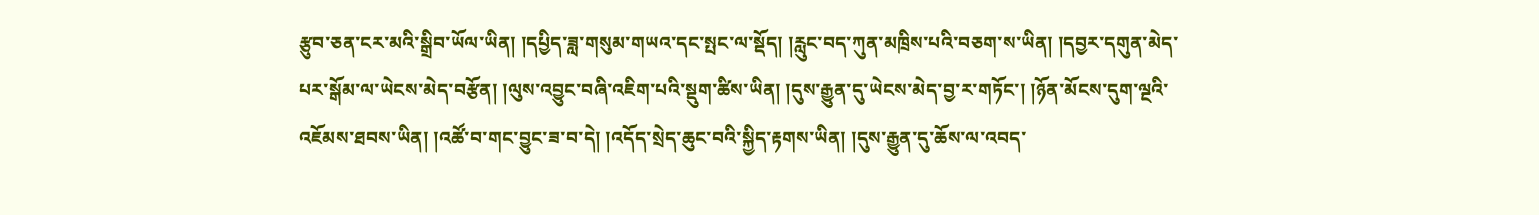རྩུབ་ཅན་ངར་མའི་སྒྲིབ་ཡོལ་ཡིན། །དཔྱིད་ཟླ་གསུམ་གཡའ་དང་སྤང་ལ་སྡོད། །རླུང་བད་ཀུན་མཁྲིས་པའི་བཅག་ས་ཡིན། །དབྱར་དགུན་མེད་པར་སྒོམ་ལ་ཡེངས་མེད་བརྩོན། །ལུས་འབྱུང་བཞི་འཇིག་པའི་སྡུག་ཚིས་ཡིན། །དུས་རྒྱུན་དུ་ཡེངས་མེད་བྱ་ར་གཏོང་། །ཉོན་མོངས་དུག་ལྔའི་འཇོམས་ཐབས་ཡིན། །འཚོ་བ་གང་བྱུང་ཟ་བ་དེ། །འདོད་སྲེད་ཆུང་བའི་སྐྱིད་རྟགས་ཡིན། །དུས་རྒྱུན་དུ་ཆོས་ལ་འབད་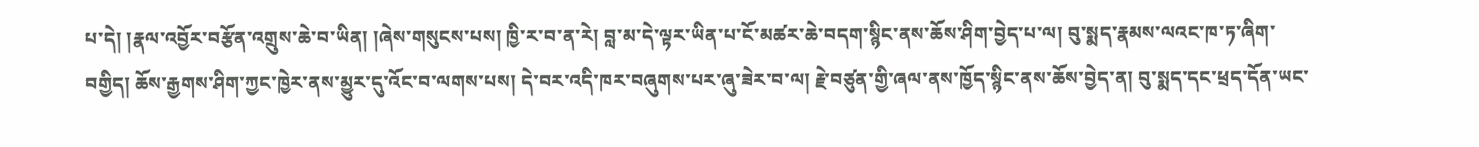པ་དེ། །རྣལ་འབྱོར་བརྩོན་འགྲུས་ཆེ་བ་ཡིན། །ཞེས་གསུངས་པས། ཁྱི་ར་བ་ན་རེ། བླ་མ་དེ་ལྟར་ཡིན་པ་ངོ་མཚར་ཆེ་བདག་སྙིང་ནས་ཆོས་ཤིག་བྱེད་པ་ལ། བུ་སྨད་རྣམས་ལའང་ཁ་ཏ་ཞིག་བགྱིད། ཆོས་རྒྱགས་ཤིག་ཀྱང་ཁྱེར་ནས་མྱུར་དུ་འོང་བ་ལགས་པས། དེ་བར་འདི་ཁར་བཞུགས་པར་ཞུ་ཟེར་བ་ལ། རྗེ་བཙུན་གྱི་ཞལ་ནས་ཁྱོད་སྙིང་ནས་ཆོས་བྱེད་ན། བུ་སྨད་དང་ཕྲད་དོན་ཡང་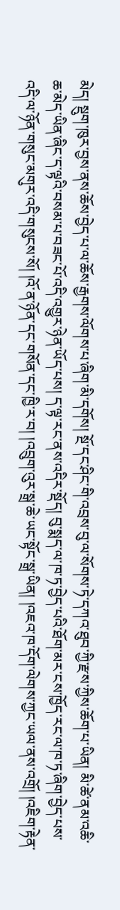མེད། སྡུག་ཁུར་བྱས་ནས་ཆོས་བྱེད་པ་ལ་ཆོས་རྒྱགས་ལོགས་པ་ཞིག་མི་དགོས། སྔོ་དང་ཤིང་གི་འབྲས་བུ་ལ་སོགས་ཏེ་དཀའ་ཐུབ་ཀྱི་རྫས་ཀྱིས་ཆོག་པ་ཡིན། མི་ཚེ་ནམ་འཆི་ཆ་མེད་ཡིན་ཞིང་ད་ལྟའི་བསམ་པ་བཟང་པོ་འདི་འགྱུར་ཉེན་ཡོད་པས། ད་ལྟ་རང་ནས་འདིར་སྡོད། བུ་སྨད་ལ་ཁ་ཏ་བྱེད་པའི་ཐོག་མར་ངས་ཁྱོད་རང་ལ་ཁ་ཏ་ཞིག་བྱེད་པས་འདི་ལ་ཉོན་གསུང་མགུར་འདི་གསུངས་སོ། །འོ་ན་ཉོན་དང་གསོན་དང་ཁྱི་ར་བ། །འབྲུག་འུར་སྒྲ་ཆེ་ཡང་སྟོང་སྒྲ་ཡིན། །འཇའ་ཁ་དོག་ལེགས་ཀྱང་ཡལ་ནས་འགྲོ། །འཇིག་རྟེན་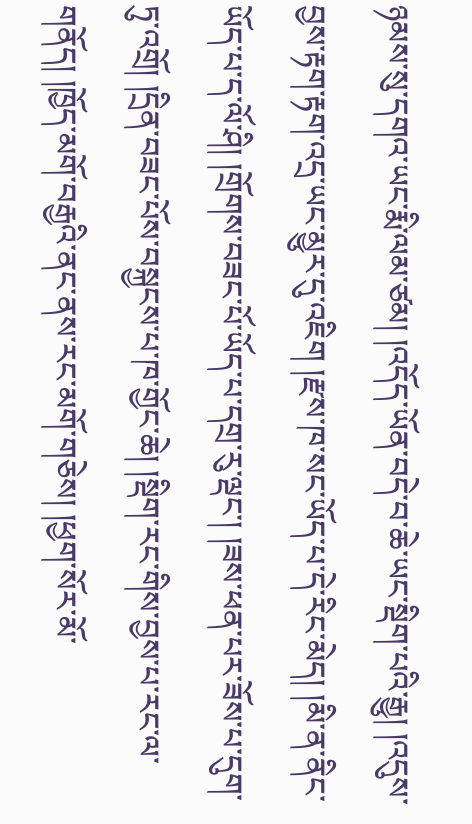ཉམས་སུ་དགའ་ཡང་རྨི་ལམ་ཙམ། །འདོད་ཡོན་བདེ་བ་ཆེ་ཡང་སྡིག་པའི་རྒྱུ། །འདུས་བྱས་རྟག་རྟག་འདྲ་ཡང་མྱུར་དུ་འཇིག །རྫས་ཁ་སང་ཡོད་པ་དེ་རིང་མེད། །མི་ན་ནིང་ཡོད་པ་ད་ལོ་ཤི། །གྲོགས་བཟང་པོ་ཡོད་པ་དགྲ་རུ་ལྡང་། །ཟས་ཕན་པར་ཟོས་པ་དུག་ཏུ་འགྲོ། །དྲིན་བཟང་པོས་བསྐྱངས་པ་ཁ་གྱོང་ཆེ། །སྡིག་རང་གིས་བྱས་པ་རང་ལ་གནོད། །ཁྱོད་མགོ་བརྒྱའི་ནང་ནས་རང་མགོ་གཅེས། །ཕྱག་སོར་མོ་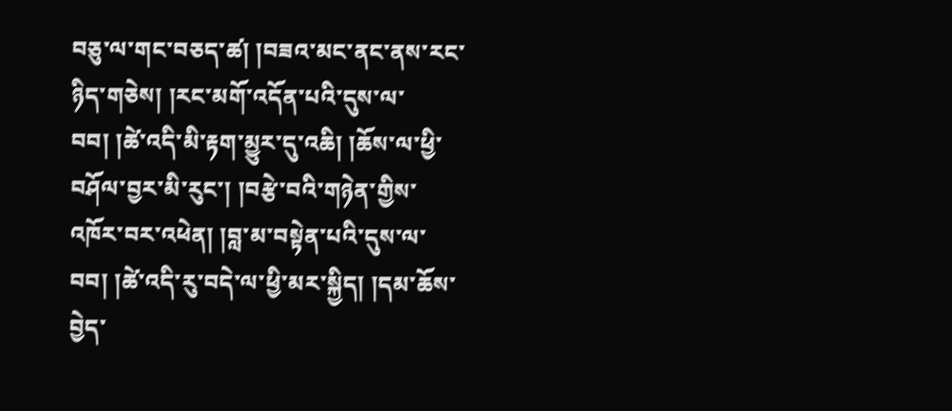བཅུ་ལ་གང་བཅད་ཚ། །བཟའ་མང་ནང་ནས་རང་ཉིད་གཅེས། །རང་མགོ་འདོན་པའི་དུས་ལ་བབ། །ཚེ་འདི་མི་རྟག་མྱུར་དུ་འཆི། །ཆོས་ལ་ཕྱི་བཤོལ་བྱར་མི་རུང་། །བརྩེ་བའི་གཉེན་གྱིས་འཁོར་བར་འཕེན། །བླ་མ་བསྟེན་པའི་དུས་ལ་བབ། །ཚེ་འདི་རུ་བདེ་ལ་ཕྱི་མར་སྐྱིད། །དམ་ཆོས་བྱེད་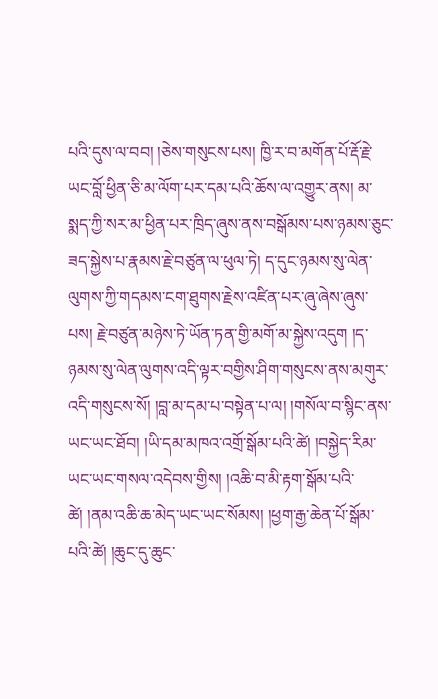པའི་དུས་ལ་བབ། །ཅེས་གསུངས་པས། ཁྱི་ར་བ་མགོན་པོ་རྡོ་རྗེ་ཡང་བློ་ཕྱིན་ཅི་མ་ལོག་པར་དམ་པའི་ཆོས་ལ་འགྱུར་ནས། མ་སྨད་ཀྱི་སར་མ་ཕྱིན་པར་ཁྲིད་ཞུས་ནས་བསྒོམས་པས་ཉམས་ཅུང་ཟད་སྐྱེས་པ་རྣམས་རྗེ་བཙུན་ལ་ཕུལ་ཏེ། ད་དུང་ཉམས་སུ་ལེན་ལུགས་ཀྱི་གདམས་ངག་ཐུགས་རྗེས་འཛིན་པར་ཞུ་ཞེས་ཞུས་པས། རྗེ་བཙུན་མཉེས་ཏེ་ཡོན་ཏན་གྱི་མགོ་མ་སྐྱེས་འདུག །ད་ཉམས་སུ་ལེན་ལུགས་འདི་ལྟར་བགྱིས་ཤིག་གསུངས་ནས་མགུར་འདི་གསུངས་སོ། །བླ་མ་དམ་པ་བསྟེན་པ་ལ། །གསོལ་བ་སྙིང་ནས་ཡང་ཡང་ཐོབ། །ཡི་དམ་མཁའ་འགྲོ་སྒོམ་པའི་ཚེ། །བསྐྱེད་རིམ་ཡང་ཡང་གསལ་འདེབས་གྱིས། །འཆི་བ་མི་རྟག་སྒོམ་པའི་ཚེ། །ནམ་འཆི་ཆ་མེད་ཡང་ཡང་སོམས། །ཕྱག་རྒྱ་ཆེན་པོ་སྒོམ་པའི་ཚེ། །ཆུང་དུ་ཆུང་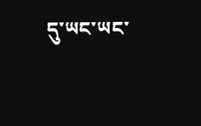དུ་ཡང་ཡང་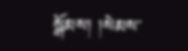སྒོམས། །སེམས་